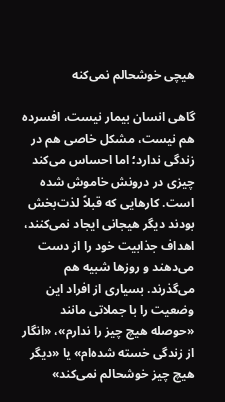هیچی خوشحالم نمی‌کنه

گاهی انسان بیمار نیست، افسرده هم نیست، مشکل خاصی هم در زندگی ندارد؛ اما احساس می‌کند چیزی در درونش خاموش شده است. کارهایی که قبلاً لذت‌بخش بودند دیگر هیجانی ایجاد نمی‌کنند، اهداف جذابیت خود را از دست می‌دهند و روزها شبیه هم می‌گذرند. بسیاری از افراد این وضعیت را با جملاتی مانند «حوصله هیچ چیز را ندارم»، «انگار از زندگی خسته شده‌ام» یا «دیگر هیچ چیز خوشحالم نمی‌کند»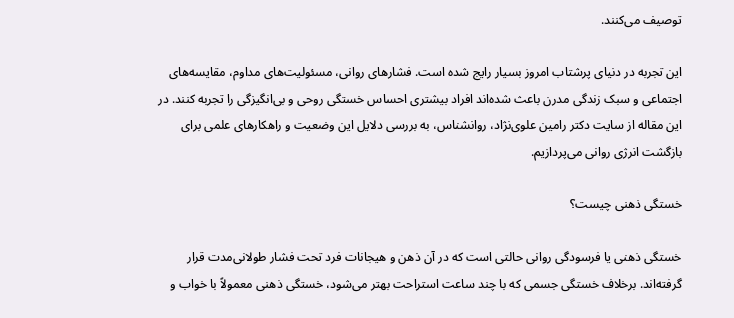توصیف می‌کنند.

این تجربه در دنیای پرشتاب امروز بسیار رایج شده است. فشارهای روانی، مسئولیت‌های مداوم، مقایسه‌های اجتماعی و سبک زندگی مدرن باعث شده‌اند افراد بیشتری احساس خستگی روحی و بی‌انگیزگی را تجربه کنند. در این مقاله از سایت دکتر رامین علوی‌نژاد، روانشناس، به بررسی دلایل این وضعیت و راهکارهای علمی برای بازگشت انرژی روانی می‌پردازیم.

خستگی ذهنی چیست؟

خستگی ذهنی یا فرسودگی روانی حالتی است که در آن ذهن و هیجانات فرد تحت فشار طولانی‌مدت قرار گرفته‌اند. برخلاف خستگی جسمی که با چند ساعت استراحت بهتر می‌شود، خستگی ذهنی معمولاً با خواب و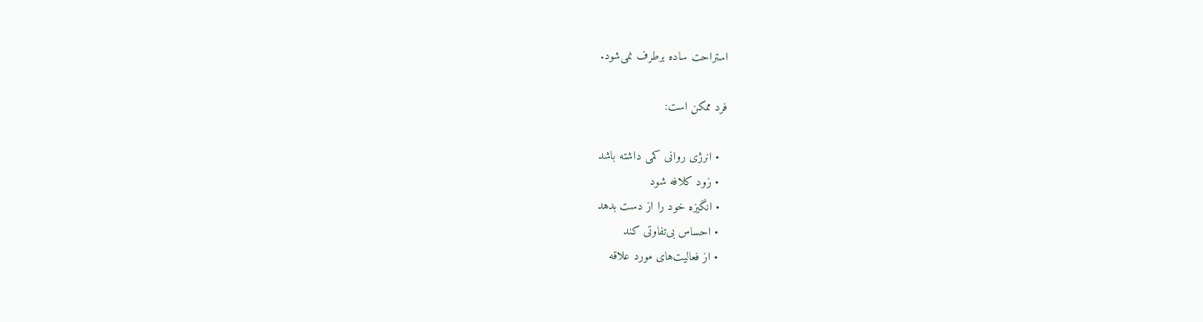استراحت ساده برطرف نمی‌شود.

فرد ممکن است:

  • انرژی روانی کمی داشته باشد
  • زود کلافه شود
  • انگیزه خود را از دست بدهد
  • احساس بی‌تفاوتی کند
  • از فعالیت‌های مورد علاقه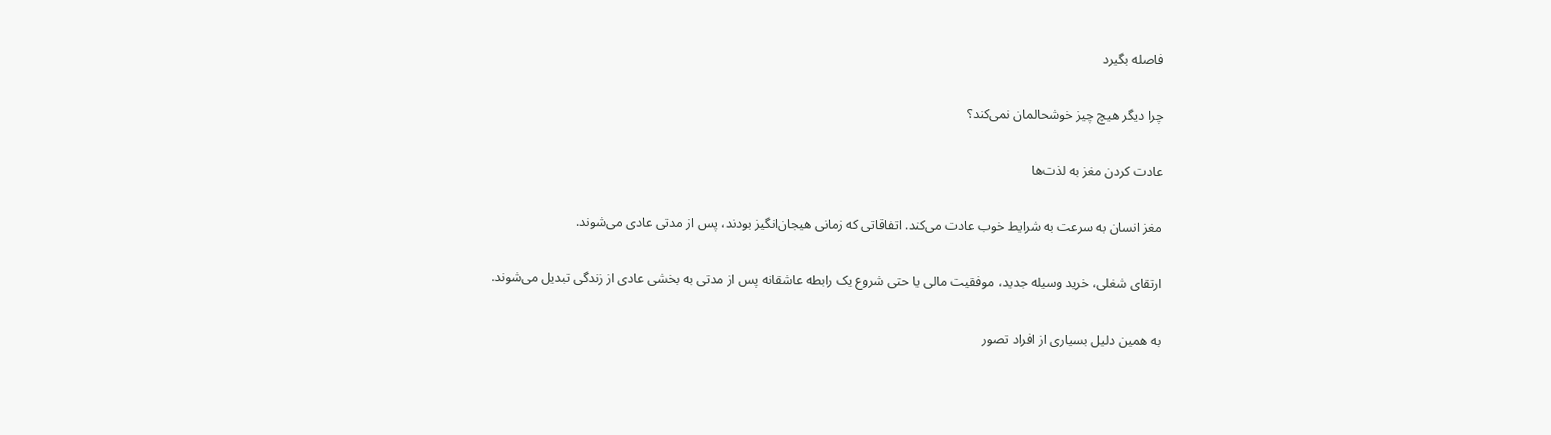فاصله بگیرد

چرا دیگر هیچ چیز خوشحالمان نمی‌کند؟

عادت کردن مغز به لذت‌ها

مغز انسان به سرعت به شرایط خوب عادت می‌کند. اتفاقاتی که زمانی هیجان‌انگیز بودند، پس از مدتی عادی می‌شوند.

ارتقای شغلی، خرید وسیله جدید، موفقیت مالی یا حتی شروع یک رابطه عاشقانه پس از مدتی به بخشی عادی از زندگی تبدیل می‌شوند.

به همین دلیل بسیاری از افراد تصور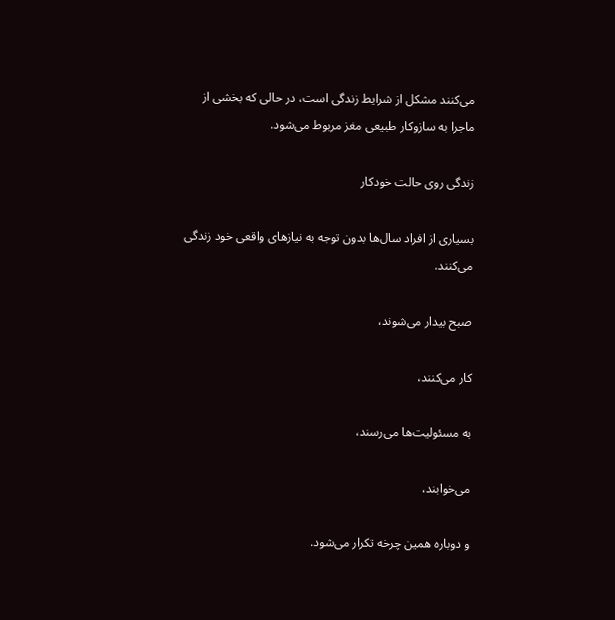می‌کنند مشکل از شرایط زندگی است، در حالی که بخشی از ماجرا به سازوکار طبیعی مغز مربوط می‌شود.

زندگی روی حالت خودکار

بسیاری از افراد سال‌ها بدون توجه به نیازهای واقعی خود زندگی می‌کنند.

صبح بیدار می‌شوند،

کار می‌کنند،

به مسئولیت‌ها می‌رسند،

می‌خوابند،

و دوباره همین چرخه تکرار می‌شود.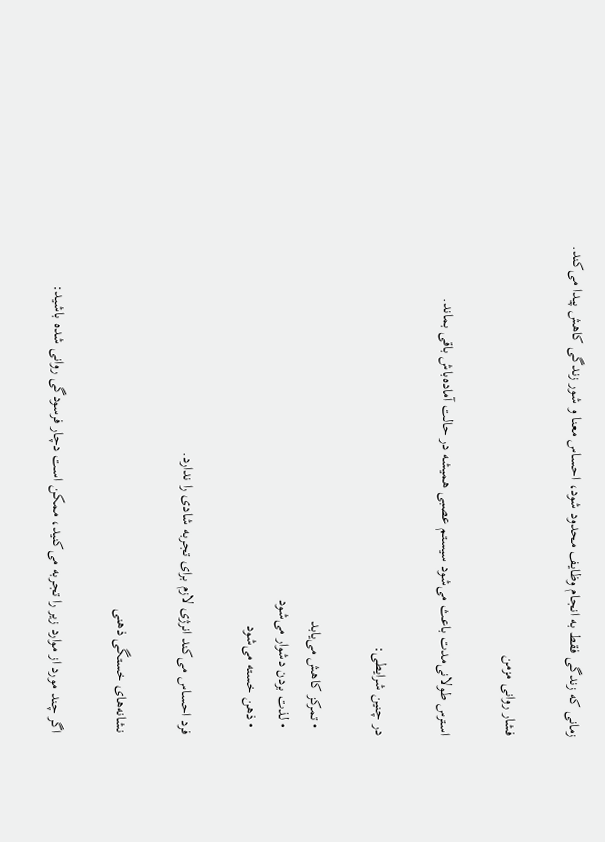زمانی که زندگی فقط به انجام وظایف محدود شود، احساس معنا و شور زندگی کاهش پیدا می‌کند.

فشار روانی مزمن

استرس طولانی‌مدت باعث می‌شود سیستم عصبی همیشه در حالت آماده‌باش باقی بماند.

در چنین شرایطی:

  • تمرکز کاهش می‌یابد
  • لذت بردن دشوار می‌شود
  • ذهن خسته می‌شود

فرد احساس می‌کند انرژی لازم برای تجربه شادی را ندارد.

نشانه‌های خستگی ذهنی

اگر چند مورد از موارد زیر را تجربه می‌کنید، ممکن است دچار فرسودگی روانی شده باشید: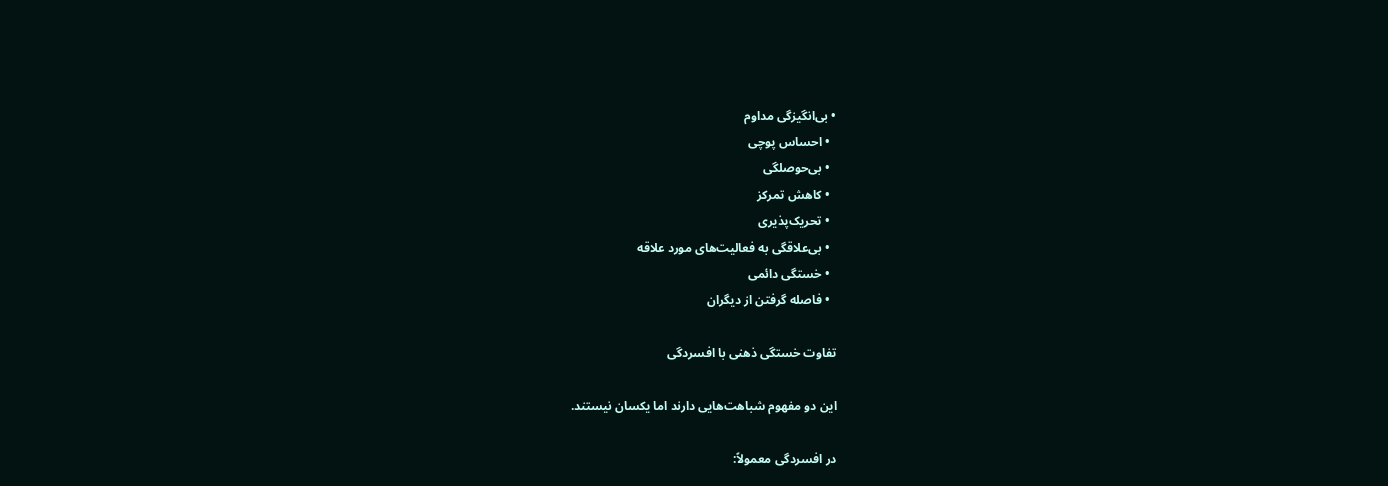• بی‌انگیزگی مداوم
  • احساس پوچی
  • بی‌حوصلگی
  • کاهش تمرکز
  • تحریک‌پذیری
  • بی‌علاقگی به فعالیت‌های مورد علاقه
  • خستگی دائمی
  • فاصله گرفتن از دیگران

تفاوت خستگی ذهنی با افسردگی

این دو مفهوم شباهت‌هایی دارند اما یکسان نیستند.

در افسردگی معمولاً: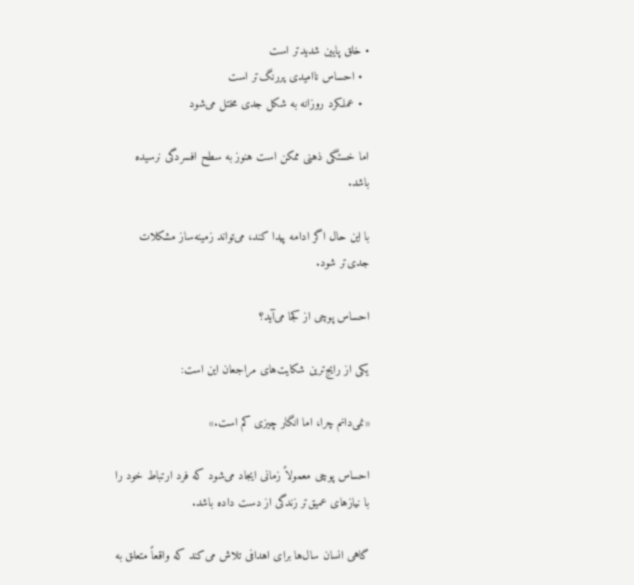• خلق پایین شدیدتر است
  • احساس ناامیدی پررنگ‌تر است
  • عملکرد روزانه به شکل جدی مختل می‌شود

اما خستگی ذهنی ممکن است هنوز به سطح افسردگی نرسیده باشد.

با این حال اگر ادامه پیدا کند، می‌تواند زمینه‌ساز مشکلات جدی‌تر شود.

احساس پوچی از کجا می‌آید؟

یکی از رایج‌ترین شکایت‌های مراجعان این است:

«نمی‌دانم چرا، اما انگار چیزی کم است.»

احساس پوچی معمولاً زمانی ایجاد می‌شود که فرد ارتباط خود را با نیازهای عمیق‌تر زندگی از دست داده باشد.

گاهی انسان سال‌ها برای اهدافی تلاش می‌کند که واقعاً متعلق به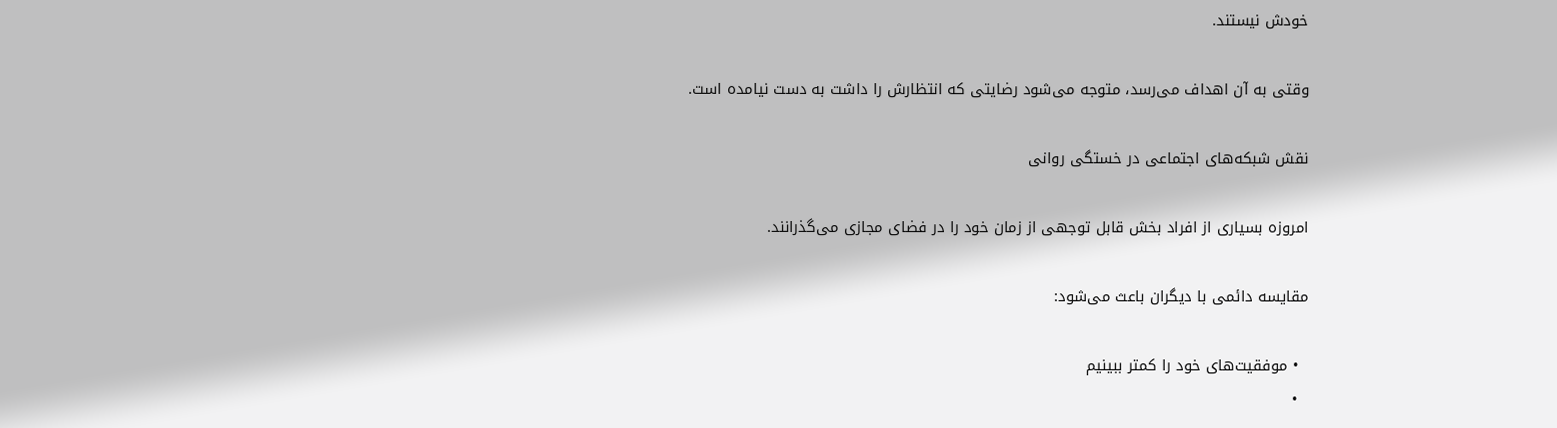خودش نیستند.

وقتی به آن اهداف می‌رسد، متوجه می‌شود رضایتی که انتظارش را داشت به دست نیامده است.

نقش شبکه‌های اجتماعی در خستگی روانی

امروزه بسیاری از افراد بخش قابل توجهی از زمان خود را در فضای مجازی می‌گذرانند.

مقایسه دائمی با دیگران باعث می‌شود:

  • موفقیت‌های خود را کمتر ببینیم
  •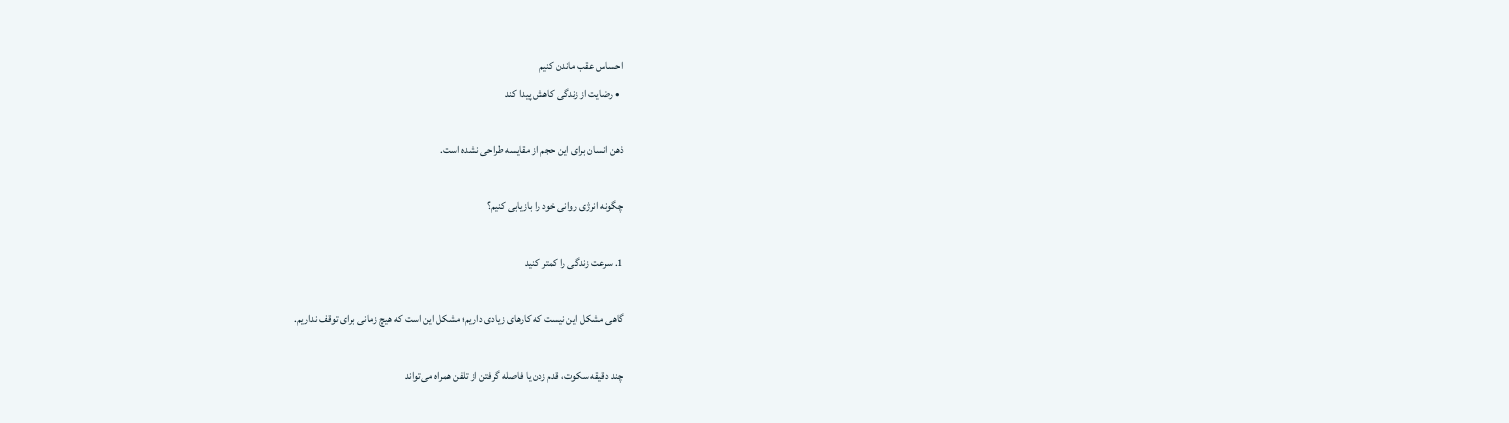احساس عقب ماندن کنیم
  • رضایت از زندگی کاهش پیدا کند

ذهن انسان برای این حجم از مقایسه طراحی نشده است.

چگونه انرژی روانی خود را بازیابی کنیم؟

1. سرعت زندگی را کمتر کنید

گاهی مشکل این نیست که کارهای زیادی داریم؛ مشکل این است که هیچ زمانی برای توقف نداریم.

چند دقیقه سکوت، قدم زدن یا فاصله گرفتن از تلفن همراه می‌تواند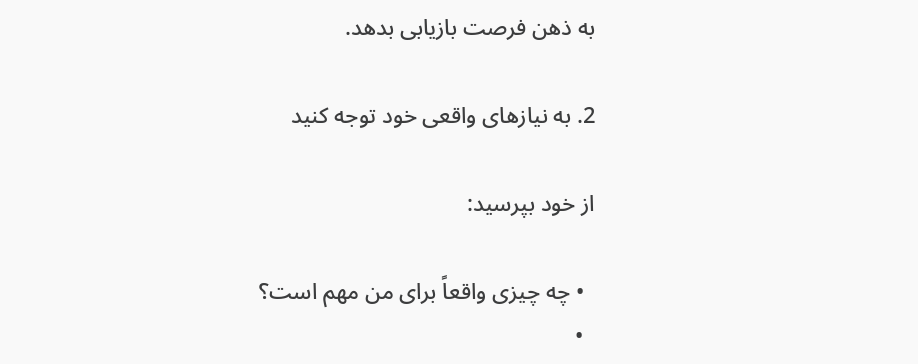به ذهن فرصت بازیابی بدهد.

2. به نیازهای واقعی خود توجه کنید

از خود بپرسید:

  • چه چیزی واقعاً برای من مهم است؟
  •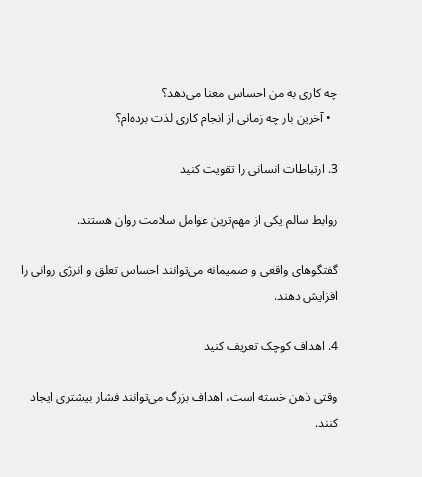چه کاری به من احساس معنا می‌دهد؟
  • آخرین بار چه زمانی از انجام کاری لذت برده‌ام؟

3. ارتباطات انسانی را تقویت کنید

روابط سالم یکی از مهم‌ترین عوامل سلامت روان هستند.

گفتگوهای واقعی و صمیمانه می‌توانند احساس تعلق و انرژی روانی را افزایش دهند.

4. اهداف کوچک تعریف کنید

وقتی ذهن خسته است، اهداف بزرگ می‌توانند فشار بیشتری ایجاد کنند.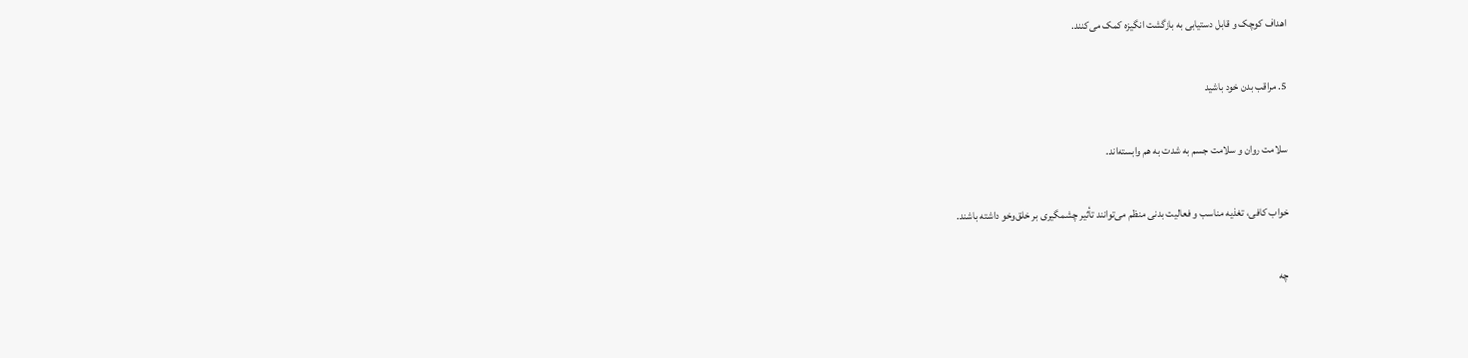اهداف کوچک و قابل دستیابی به بازگشت انگیزه کمک می‌کنند.

5. مراقب بدن خود باشید

سلامت روان و سلامت جسم به شدت به هم وابسته‌اند.

خواب کافی، تغذیه مناسب و فعالیت بدنی منظم می‌توانند تأثیر چشمگیری بر خلق‌وخو داشته باشند.

چه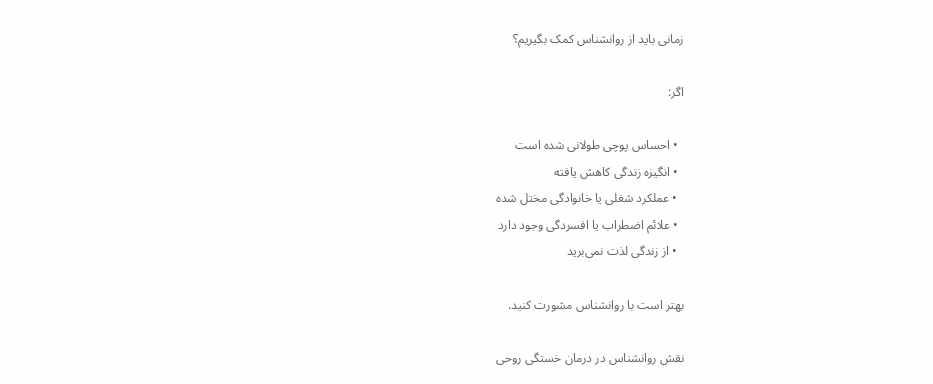زمانی باید از روانشناس کمک بگیریم؟

اگر:

  • احساس پوچی طولانی شده است
  • انگیزه زندگی کاهش یافته
  • عملکرد شغلی یا خانوادگی مختل شده
  • علائم اضطراب یا افسردگی وجود دارد
  • از زندگی لذت نمی‌برید

بهتر است با روانشناس مشورت کنید.

نقش روانشناس در درمان خستگی روحی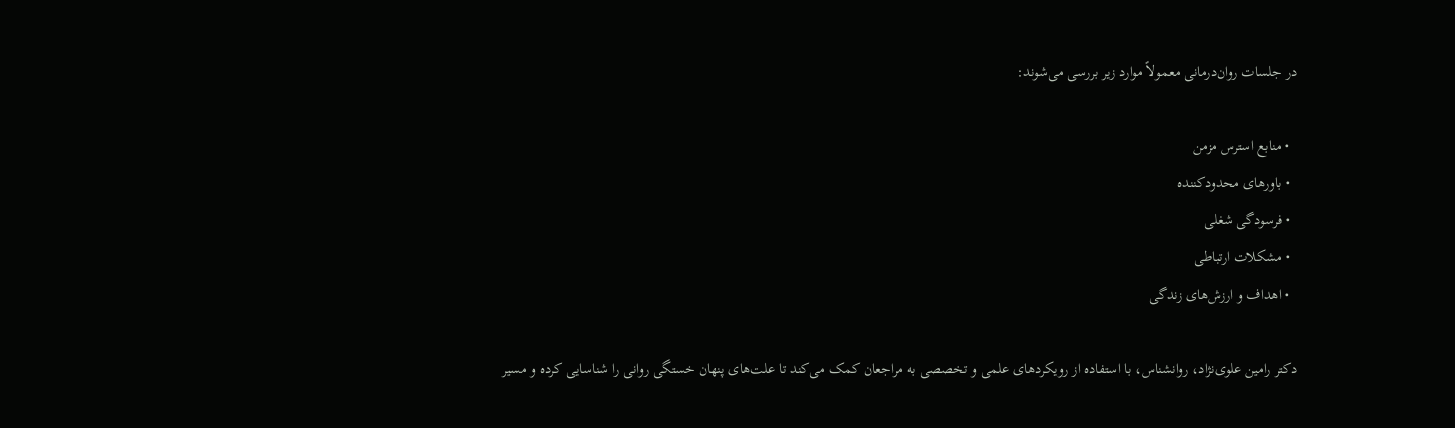در جلسات روان‌درمانی معمولاً موارد زیر بررسی می‌شوند:

  • منابع استرس مزمن
  • باورهای محدودکننده
  • فرسودگی شغلی
  • مشکلات ارتباطی
  • اهداف و ارزش‌های زندگی

دکتر رامین علوی‌نژاد، روانشناس، با استفاده از رویکردهای علمی و تخصصی به مراجعان کمک می‌کند تا علت‌های پنهان خستگی روانی را شناسایی کرده و مسیر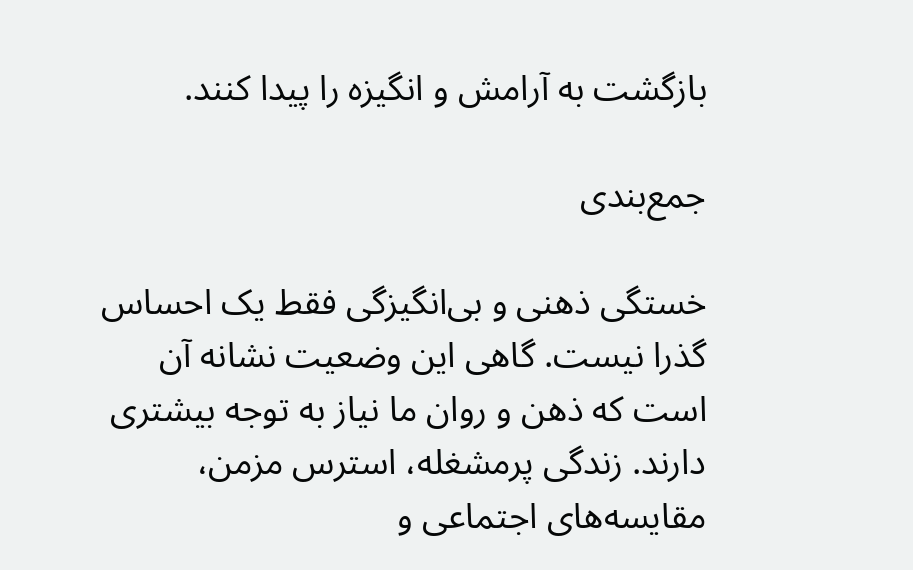بازگشت به آرامش و انگیزه را پیدا کنند.

جمع‌بندی

خستگی ذهنی و بی‌انگیزگی فقط یک احساس گذرا نیست. گاهی این وضعیت نشانه آن است که ذهن و روان ما نیاز به توجه بیشتری دارند. زندگی پرمشغله، استرس مزمن، مقایسه‌های اجتماعی و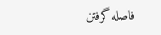فاصله گرفتن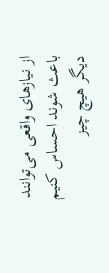از نیازهای واقعی می‌توانند باعث شوند احساس کنیم دیگر هیچ چیز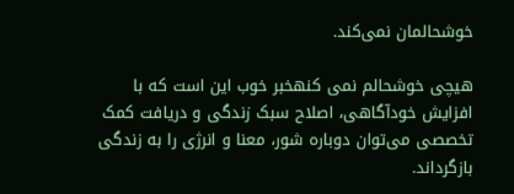خوشحالمان نمی‌کند.

هیچی خوشحالم نمی کنهخبر خوب این است که با افزایش خودآگاهی، اصلاح سبک زندگی و دریافت کمک تخصصی می‌توان دوباره شور، معنا و انرژی را به زندگی بازگرداند.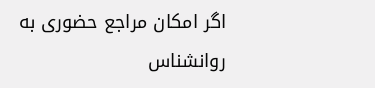اگر امکان مراجع حضوری به روانشناس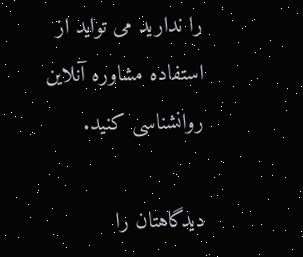را ندارید می تواید از استفاده مشاوره آنلاین روانشناسی کنید.

دیدگاهتان را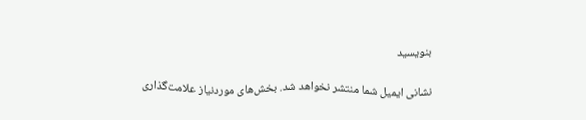بنویسید

نشانی ایمیل شما منتشر نخواهد شد. بخش‌های موردنیاز علامت‌گذاری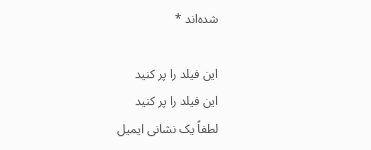شده‌اند *

این فیلد را پر کنید
این فیلد را پر کنید
لطفاً یک نشانی ایمیل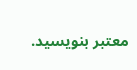معتبر بنویسید.